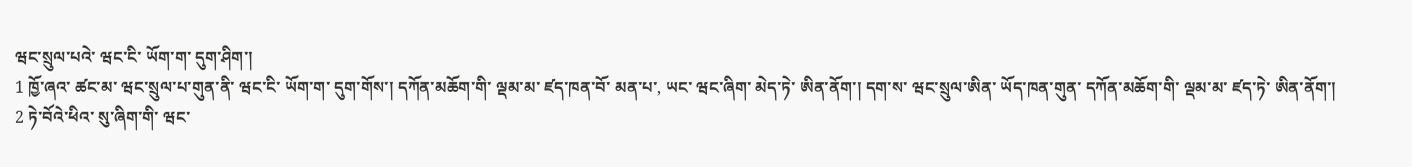ཝང་སྲུལ་པའེ་ ཝང་ངི་ ཡོག་ག་ དུག་ཤིག་།
1 ཁྱོ་ཞའ་ ཚང་མ་ ཝང་སྲུལ་པ་གུན་ནི་ ཝང་ངི་ ཡོག་ག་ དུག་གོས་། དཀོན་མཆོག་གི་ ལྡམ་མ་ ཛད་ཁན་བོ་ མན་པ་, ཡང་ ཝང་ཞིག་ མེད་ཏེ་ ཨིན་ནོག་། དག་ས་ ཝང་སྲུལ་ཨིན་ ཡོད་ཁན་གུན་ དཀོན་མཆོག་གི་ ལྡམ་མ་ ཛད་ཏེ་ ཨིན་ནོག་།
2 ཏེ་བོའེ་ཕིའ་ སུ་ཞིག་གི་ ཝང་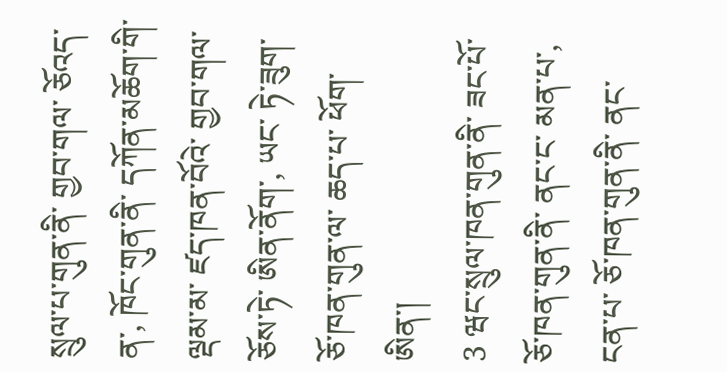སྲུལ་པ་གུན་ནི་ གྱབ་གལ་ ཅོའད་ན་, ཁོང་གུན་ནི་ དཀོན་མཆོག་གི་ ལྡམ་མ་ ཛད་ཁན་བོའེ་ གྱབ་གལ་ ཅོས་ཏེ་ ཨིན་ནོག་, ཡང་ ཏེ་ཟུག་ ཅོ་ཁན་གུན་ལ་ ཆད་པ་ ཕོག་ཨིན་།
3 ཝང་སྲུལ་ཁན་གུན་ནི་ ཟང་པོ་ ཅོ་ཁན་གུན་ནི་ ནང་ང་ མན་པ་, ངན་པ་ ཅོ་ཁན་གུན་ནི་ ནང་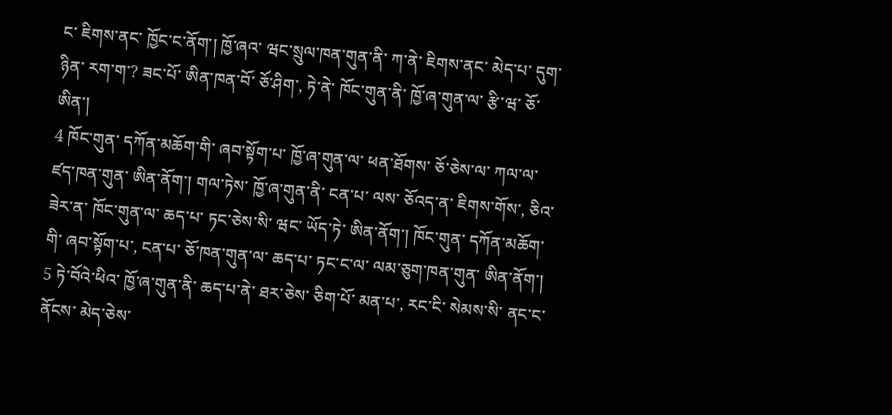ང་ ཇིགས་ནང་ ཁྱོང་ང་ནོག་། ཁྱོ་ཞའ་ ཝང་སྲུལ་ཁན་གུན་ནི་ ཀ་ནེ་ ཇིགས་ནང་ མེད་པ་ དུག་ཉིན་ རག་ག་? ཟང་པོ་ ཨིན་ཁན་བོ་ ཅོ་ཤིག་, ཏེ་ནེ་ ཁོང་གུན་ནི་ ཁྱོ་ཞ་གུན་ལ་ རྩི་ཝ་ ཅོ་ཨིན་།
4 ཁོང་གུན་ དཀོན་མཆོག་གི་ ཞབ་སྟོག་པ་ ཁྱོ་ཞ་གུན་ལ་ ཕན་ཐོགས་ ཅོ་ཅེས་ལ་ ཀལ་ལ་ ཛད་ཁན་གུན་ ཨིན་ནོག་། གལ་ཏེས་ ཁྱོ་ཞ་གུན་ནི་ ངན་པ་ ལས་ ཅོའད་ན་ ཇིགས་གོས་, ཅིའ་ཟེར་ན་ ཁོང་གུན་ལ་ ཆད་པ་ ཏང་ཅེས་སི་ ཝང་ ཡོད་ཏེ་ ཨིན་ནོག་། ཁོང་གུན་ དཀོན་མཆོག་གི་ ཞབ་སྟོག་པ་, ངན་པ་ ཅོ་ཁན་གུན་ལ་ ཆད་པ་ ཏང་ང་ལ་ ལམ་ཅུག་ཁན་གུན་ ཨིན་ནོག་།
5 ཏེ་བོའེ་ཕིའ་ ཁྱོ་ཞ་གུན་ནི་ ཆད་པ་ནེ་ ཐར་ཅེས་ ཅིག་པོ་ མན་པ་, རང་ངི་ སེམས་སི་ ནང་ང་ ནོངས་ མེད་ཅེས་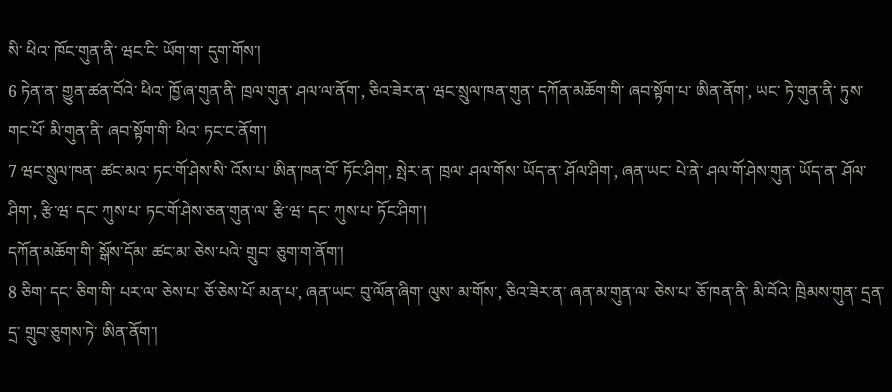སི་ ཕིའ་ ཁོང་གུན་ནི་ ཝང་ངི་ ཡོག་ག་ དུག་གོས་།
6 ཏེན་ན་ གྱུན་ཚན་བོའེ་ ཕིའ་ ཁྱོ་ཞ་གུན་ནི་ ཁྲལ་གུན་ ཤལ་ལ་ནོག་, ཅིའ་ཟེར་ན་ ཝང་སྲུལ་ཁན་གུན་ དཀོན་མཆོག་གི་ ཞབ་སྟོག་པ་ ཨིན་ནོག་, ཡང་ ཏེ་གུན་ནི་ ཏུས་ གང་པོ་ མི་གུན་ནི་ ཞབ་སྟོག་གི་ ཕིའ་ ཏང་ང་ནོག་།
7 ཝང་སྲུལ་ཁན་ ཚང་མའ་ ཏང་གོ་ཤེས་སི་ འོས་པ་ ཨིན་ཁན་བོ་ ཏོང་ཤིག་, སྤེར་ན་ ཁྲལ་ ཤལ་གོས་ ཡོད་ན་ ཤོལ་ཤིག་, ཞན་ཡང་ པེ་ནེ་ ཤལ་གོ་ཤེས་གུན་ ཡོད་ན་ ཤོལ་ཤིག་, རྩི་ཝ་ དང་ ཀུས་པ་ ཏང་གོ་ཤེས་ཅན་གུན་ལ་ རྩི་ཝ་ དང་ ཀུས་པ་ ཏོང་ཤིག་།
དཀོན་མཆོག་གི་ སྒོས་དོམ་ ཚང་མ་ ཅེས་པའེ་ གྲུབ་ ཅུག་ག་ནོག་།
8 ཅིག་ དང་ ཅིག་གི་ པར་ལ་ ཅེས་པ་ ཅོ་ཅེས་པོ་ མན་པ་, ཞན་ཡང་ བུ་ལོན་ཞིག་ ལུས་ མ་གོས་, ཅིའ་ཟེར་ན་ ཞན་མ་གུན་ལ་ ཅེས་པ་ ཅོ་ཁན་ནི་ མི་བོའེ་ ཁྲིམས་གུན་ དྲན་དྲ་ གྲུབ་ཅུགས་ཏེ་ ཨིན་ནོག་།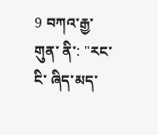9 བཀའ་རྒྱ་གུན་ ནི་: "རང་ངི་ ཞིད་མད་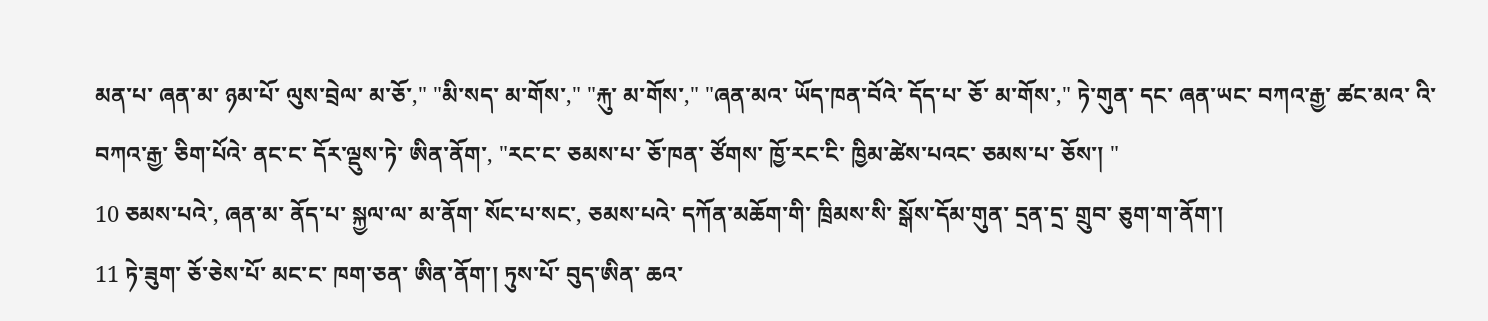མན་པ་ ཞན་མ་ ཉམ་པོ་ ལུས་བྲེལ་ མ་ཅོ་," "མི་སད་ མ་གོས་," "རྐུ་ མ་གོས་," "ཞན་མའ་ ཡོད་ཁན་བོའེ་ དོད་པ་ ཅོ་ མ་གོས་," ཏེ་གུན་ དང་ ཞན་ཡང་ བཀའ་རྒྱ་ ཚང་མའ་ འི་ བཀའ་རྒྱ་ ཅིག་པོའེ་ ནང་ང་ དོར་ལྡུས་ཏེ་ ཨིན་ནོག་, "རང་ང་ ཅམས་པ་ ཅོ་ཁན་ ཙོགས་ ཁྱོ་རང་ངི་ ཁྱིམ་ཚེས་པའང་ ཅམས་པ་ ཅོས་། "
10 ཅམས་པའེ་, ཞན་མ་ ནོད་པ་ སྐྱལ་ལ་ མ་ནོག་ སོང་པ་སང་, ཅམས་པའེ་ དཀོན་མཆོག་གི་ ཁྲིམས་སི་ སྒོས་དོམ་གུན་ དྲན་དྲ་ གྲུབ་ ཅུག་ག་ནོག་།
11 ཏེ་ཟུག་ ཅོ་ཅེས་པོ་ མང་ང་ ཁག་ཅན་ ཨིན་ནོག་། ཏུས་པོ་ བུད་ཨིན་ ཆའ་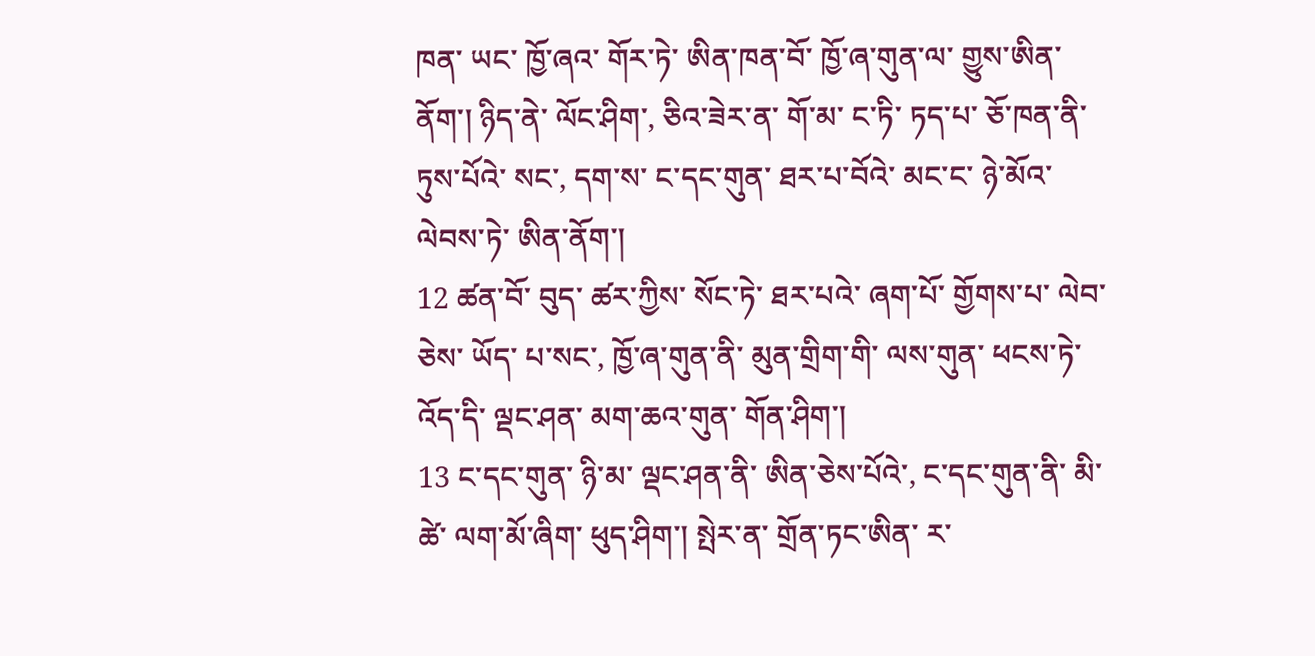ཁན་ ཡང་ ཁྱོ་ཞའ་ གོར་ཏེ་ ཨིན་ཁན་བོ་ ཁྱོ་ཞ་གུན་ལ་ གྱུས་ཨིན་ནོག་། ཉིད་ནེ་ ལོང་ཤིག་, ཅིའ་ཟེར་ན་ གོ་མ་ ང་ཏི་ ཏད་པ་ ཅོ་ཁན་ནི་ ཏུས་པོའེ་ སང་, དག་ས་ ང་དང་གུན་ ཐར་པ་བོའེ་ མང་ང་ ཉེ་མོའ་ ལེབས་ཏེ་ ཨིན་ནོག་།
12 ཚན་བོ་ བུད་ ཚར་ཀྱིས་ སོང་ཏེ་ ཐར་པའེ་ ཞག་པོ་ གྱོགས་པ་ ལེབ་ཅེས་ ཡོད་ པ་སང་, ཁྱོ་ཞ་གུན་ནི་ མུན་གྲིག་གི་ ལས་གུན་ ཕངས་ཏེ་ འོད་དི་ ལྡང་ཤན་ མག་ཆའ་གུན་ གོན་ཤིག་།
13 ང་དང་གུན་ ཉི་མ་ ལྡང་ཤན་ནི་ ཨིན་ཅེས་པོའེ་, ང་དང་གུན་ནི་ མི་ཚེ་ ལག་མོ་ཞིག་ ཕུད་ཤིག་། སྤེར་ན་ གྲོན་ཏང་ཨིན་ ར་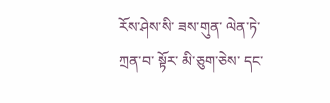རོས་ཤེས་སི་ ཟས་གུན་ ལེན་ཏེ་ ཀྲན་བ་ སྟོར་ མི་ཅུག་ཅེས་ དང་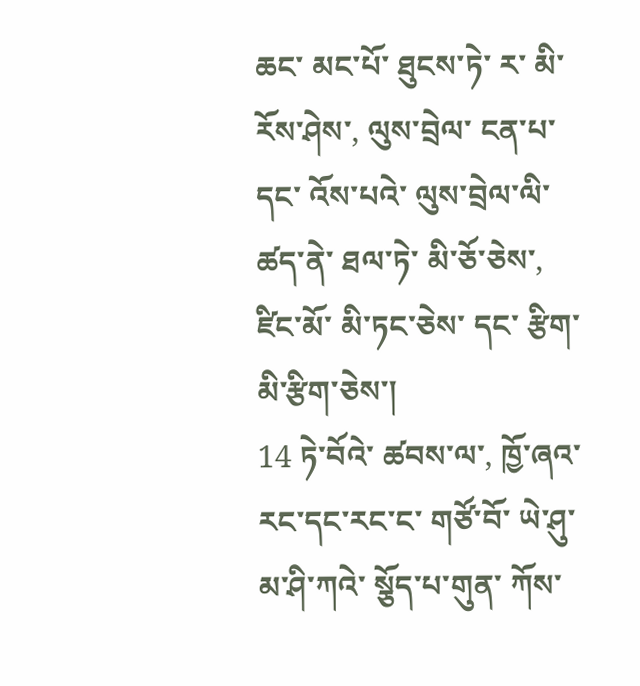ཆང་ མང་པོ་ ཐུངས་ཏེ་ ར་ མི་རོས་ཤེས་, ལུས་བྲེལ་ ངན་པ་ དང་ འོས་པའེ་ ལུས་བྲེལ་ལི་ ཚད་ནེ་ ཐལ་ཏེ་ མི་ཅོ་ཅེས་, ཛིང་མོ་ མི་ཏང་ཅེས་ དང་ རྩིག་ མི་རྩིག་ཅེས་།
14 ཏེ་བོའེ་ ཚབས་ལ་, ཁྱོ་ཞའ་ རང་དང་རང་ང་ གཙོ་བོ་ ཡེ་ཤུ་ མ་ཤི་ཀའེ་ སྕོད་པ་གུན་ ཀོས་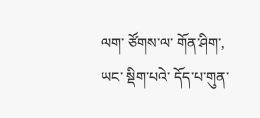ལག་ ཙོགས་ལ་ གོན་ཤིག་, ཡང་ སྡིག་པའེ་ དོད་པ་གུན་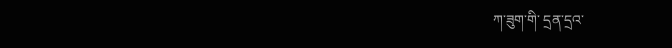ཀ་ཟུག་གི་ དྲན་དྲའ་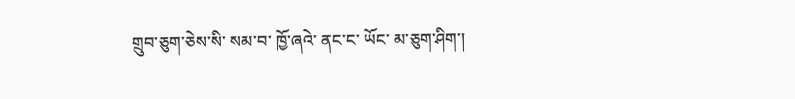གྲུབ་ཅུག་ཅེས་སི་ སམ་བ་ ཁྱོ་ཞའེ་ ནང་ང་ ཡོང་ མ་ཅུག་ཤིག་།